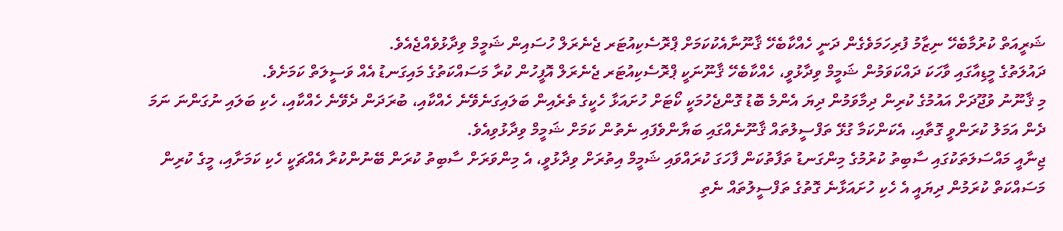ޝަރީއަތް ކުރުމާބެހޭ ނިޒާމު ފުރިހަމަވެގެން ދަނީ ހެއްކާބެހޭ ޤާނޫނާއެކުކަމަށް ޕްރޮސެކިއުޓަރ ޖެނެރަލް ހުސައިން ޝަމީމް ވިދާޅުވެއްޖެއެވެ.
ދައުލަތުގެ މީޑިއާގައި ވާހަކަ ދައްކަވަމުން ޝަމީމް ވިދާޅުވީ، ހެއްކާބެހޭ ޤާނޫނަކީ ޕްރޮސެކިއުޓަރ ޖެނެރަލް އޮފީހުން ކުރާ މަސައްކަތުގެ މައިގަނޑު އެއް ވަސީލަތް ކަމަށެވެ.
މި ޤާނޫނު ވުޖޫދަށް އައުމުގެ ކުރިން ދިމާވަމުން ދިޔަ އެންމެ ބޮޑު ގޮންޖެހުމަކީ ކޯޓަށް ހުށައަޅާ ހެކީގެ ތެރެއިން ބަލައިގަނެވޭނެ ހެއްކާއި، ބުރަދަން ދެވޭނެ ހެއްކާއި، ހެކި ބަލައި ނުގަންނަ ނަމަ ދެން އަމަލު ކުރަންވީ ގޮތާއި، އެކަންކަމާ ގުޅޭ ތަފްސީލުތައް ޤާނޫނެއްގައި ބަޔާންވެފައި ނެތުން ކަމަށް ޝަމީމް ވިދާޅުވިއެވެ.
ޖިނާއީ މައްސަލަތަކުގައި ސާބިތު ކުރުމުގެ މިންގަނޑު ތަފާތުކަން ފާހަގަ ކުރައްވައި ޝަމީމް އިތުރަށް ވިދާޅުވީ، އެ މިންވަރަށް ސާބިތު ކުރަން ބޭނުންކުރާ އެއްޗަކީ ހެކި ކަމަށާއި، މީގެ ކުރިން މަސައްކަތް ކުރަމުން ދިޔައީ އެ ހެކި ހުށައަޅާނެ ގޮތުގެ ތަފްސީލުތައް ނެތި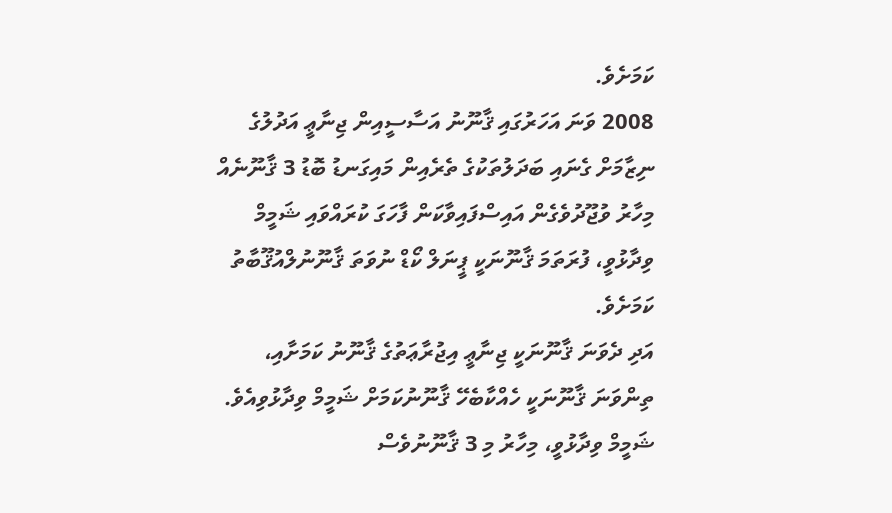ކަމަށެވެ.
2008 ވަނަ އަހަރުގައި ޤާނޫނު އަސާސީއިން ޖިނާޢީ އަދުލުގެ ނިޒާމަށް ގެނައި ބަދަލުތަކުގެ ތެރެއިން މައިގަނޑު ބޮޑު 3 ޤާނޫނެއް މިހާރު ވުޖޫދުވެގެން އައިސްފައިވާކަން ފާހަގަ ކުރައްވައި ޝަމީމް ވިދާޅުވީ، ފުރަތަމަ ޤާނޫނަކީ ޕީނަލް ކޯޑް ނުވަތަ ޤާނޫނުލްއުޤޫބާތު ކަމަށެވެ.
އަދި ދެވަނަ ޤާނޫނަކީ ޖިނާޢީ އިޖުރާޢަތުގެ ޤާނޫނު ކަމަށާއި، ތިންވަނަ ޤާނޫނަކީ ހެއްކާބެހޭ ޤާނޫނުކަމަށް ޝަމީމް ވިދާޅުވިއެވެ.
ޝަމީމް ވިދާޅުވީ، މިހާރު މި 3 ޤާނޫނުވެސް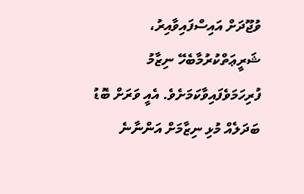ވުޖޫދަށް އައިސްފައިވާއިރު، ޝަރީޢަތްކުރުމާބެހޭ ނިޒާމު ފުރިހަމަވެފައިވާކަމަށެވެ. އެއީ ވަރަށް ބޮޑު ބަދަލެއް މުޅި ނިޒާމަށް އަންނާނެ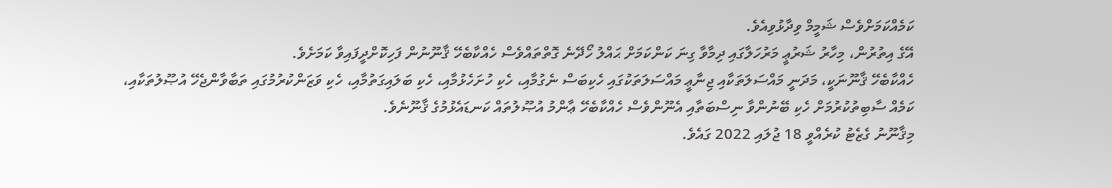ކަމެއްކަމަށްވެސް ޝަމީމް ވިދާޅުވިއެވެ.
އޭގެ އިތުރުން، މިހާރު ޝަރުޢީ މަރުހަލާގައި ދިމާވާ ގިނަ ކަންކަމަށް ޙައްލު ހޯދޭނެ ގޮތްތައްވެސް ހެއްކާބެހޭ ޤާނޫނުން ފަހިކޮށްދީފައިވާ ކަމަށެވެ.
ހެއްކާބެހޭ ޤާނޫނަކީ، މަދަނީ މައްސަލަތަކާއި ޖިނާޢީ މައްސަލަތަކުގައި ހެކިބަސް ނެގުމާއި، ހެކި ހުށަހެޅުމާއި، ހެކި ބަލައިގަތުމާއި، ހެކި ވަޒަންކުރުމުގައި ތަބާވާންޖެހޭ އުޞޫލުތަކާއި، ކަމެއް ސާބިތުކުރުމަށް ހެކި ބޭނުންވާ ނިސްބަތާއި އެނޫންވެސް ހެއްކާބެހޭ ޢާންމު އުޞޫލުތައް ކަނޑައެޅުމުގެ ޤާނޫނެވެ.
މިޤާނޫނު ގެޒެޓު ކުރެއްވީ 18 ޖުލައި 2022 ގައެވެ.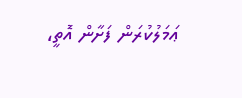ޢަމަލުކުރަން ފަށާން އޮތީ،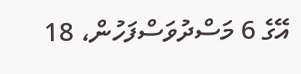އޭގެ 6 މަސްދުވަސްފަހުން، 18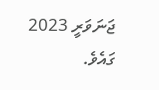ޖަނަވަރީ 2023 ގައެވެ.